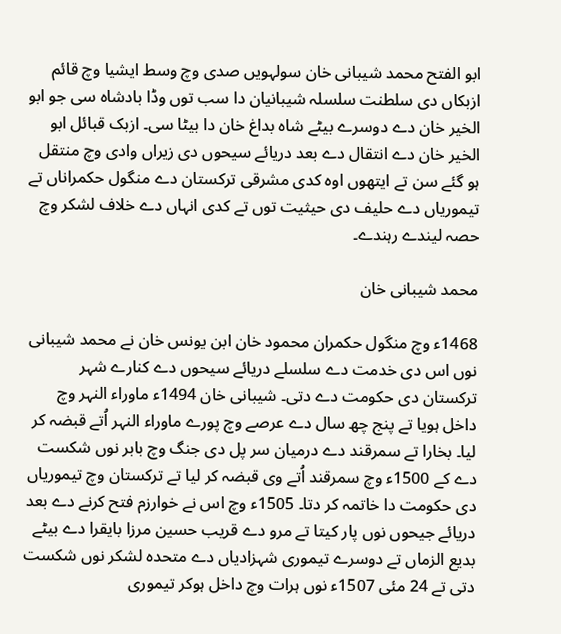ابو الفتح محمد شیبانی خان سولہویں صدی وچ وسط ایشیا وچ قائم ازبکاں دی سلطنت سلسلہ شیبانیان دا سب توں وڈا بادشاہ سی جو ابو الخیر خان دے دوسرے بیٹے شاہ بداغ خان دا بیٹا سی۔ ازبک قبائل ابو الخیر خان دے انتقال دے بعد دریائے سیحوں دی زیراں وادی وچ منتقل ہو گئے سن تے ایتھوں اوہ کدی مشرقی ترکستان دے منگول حکمراناں تے تیموریاں دے حلیف دی حیثيت توں تے کدی انہاں دے خلاف لشکر وچ حصہ لیندے رہندے۔

محمد شیبانی خان

1468ء وچ منگول حکمران محمود خان ابن یونس خان نے محمد شیبانی نوں اس دی خدمت دے سلسلے دریائے سیحوں دے کنارے شہر ترکستان دی حکومت دے دتی۔ شیبانی خان 1494ء ماوراء النہر وچ داخل ہویا تے پنج چھ سال دے عرصے وچ پورے ماوراء النہر اُتے قبضہ کر لیا۔ بخارا تے سمرقند دے درمیان سر پل دی جنگ وچ بابر نوں شکست دے کے 1500ء وچ سمرقند اُتے وی قبضہ کر لیا تے ترکستان وچ تیموریاں دی حکومت دا خاتمہ کر دتا۔ 1505ء وچ اس نے خوارزم فتح کرنے دے بعد دریائے جیحوں نوں پار کیتا تے مرو دے قریب حسین مرزا بایقرا دے بیٹے بدیع الزماں تے دوسرے تیموری شہزادیاں دے متحدہ لشکر نوں شکست دتی تے 24 مئی 1507ء نوں ہرات وچ داخل ہوکر تیموری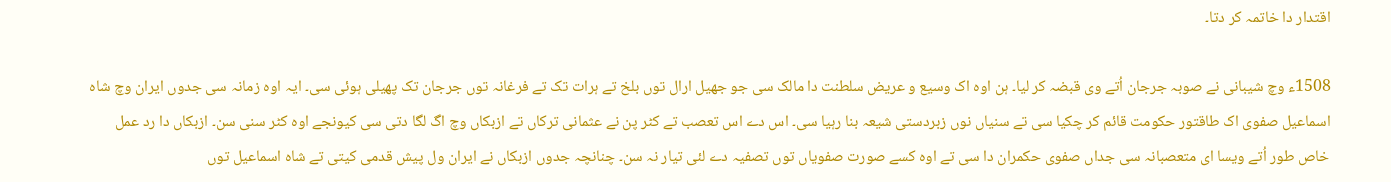اقتدار دا خاتمہ کر دتا۔

1508ء وچ شیبانی نے صوبہ جرجان اُتے وی قبضہ کر لیا۔ ہن اوہ اک وسیع و عریض سلطنت دا مالک سی جو جھیل ارال توں بلخ تے ہرات تک تے فرغانہ توں جرجان تک پھیلی ہوئی سی۔ ایہ اوہ زمانہ سی جدوں ایران وچ شاہ اسماعیل صفوی اک طاقتور حکومت قائم کر چکیا سی تے سنیاں نوں زبردستی شیعہ بنا رہیا سی۔ اس دے اس تعصب تے کٹر پن نے عثمانی ترکاں تے ازبکاں وچ اگ لگا دتی سی کیونجے اوہ کٹر سنی سن۔ ازبکاں دا رد عمل خاص طور اُتے ویسا ای متعصبانہ سی جداں صفوی حکمران دا سی تے اوہ کسے صورت صفویاں توں تصفیہ دے لئی تیار نہ سن۔ چنانچہ جدوں ازبکاں نے ایران ول پیش قدمی کیتی تے شاہ اسماعیل توں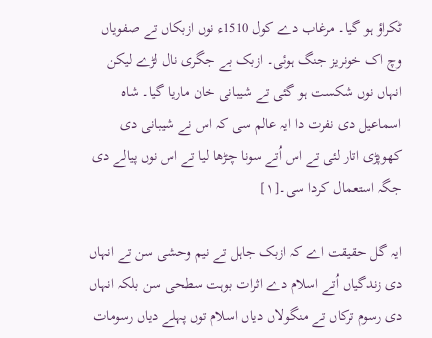ٹکراؤ ہو گیا۔ مرغاب دے کول 1510ء نوں ازبکاں تے صفویاں وچ اک خونریز جنگ ہوئی۔ ازبک بے جگری نال لڑے لیکن انہاں نوں شکست ہو گئی تے شیبانی خان ماریا گیا۔ شاہ اسماعیل دی نفرت دا ایہ عالم سی کہ اس نے شیبانی دی کھوپڑی اتار لئی تے اس اُتے سونا چڑھا لیا تے اس نوں پیالے دی جگہ استعمال کردا سی۔[۱]

ایہ گل حقیقت اے کہ ازبک جاہل تے نیم وحشی سن تے انہاں دی زندگیاں اُتے اسلام دے اثرات بوہت سطحی سن بلکہ انہاں دی رسوم ترکاں تے منگولاں دیاں اسلام توں پہلے دیاں رسومات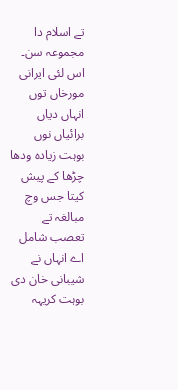تے اسلام دا مجموعہ سن۔ اس لئی ایرانی مورخاں توں انہاں دیاں برائیاں نوں بوہت زیادہ ودھا چڑھا کے پیش کیتا جس وچ مبالغہ تے تعصب شامل اے انہاں نے شیبانی خان دی بوہت کریہہ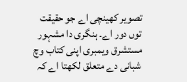تصویر کھینچی اے جو حقیقت توں دور اے۔ ہنگری دا مشہور مستشرق ویمبری اپنی کتاب وچ شبانی دے متعلق لکھتا اے کہ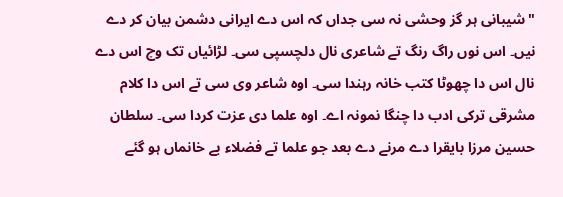"شیبانی ہر گز وحشی نہ سی جداں کہ اس دے ایرانی دشمن بیان کر دے نیں۔ اس نوں راگ رنگ تے شاعری نال دلچسپی سی۔ لڑائیاں تک وچ اس دے نال اس دا چھوٹا کتب خانہ رہندا سی۔ اوہ شاعر وی سی تے اس دا کلام مشرقی ترکی ادب دا چنگا نمونہ اے۔ اوہ علما دی عزت کردا سی۔ سلطان حسین مرزا بایقرا دے مرنے دے بعد جو علما تے فضلاء بے خانماں ہو گئے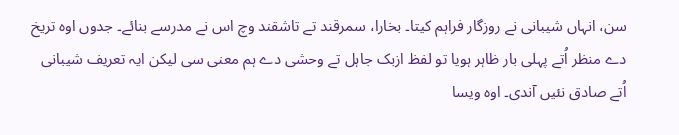سن، انہاں شیبانی نے روزگار فراہم کیتا۔ بخارا، سمرقند تے تاشقند وچ اس نے مدرسے بنائے۔ جدوں اوہ تریخ دے منظر اُتے پہلی بار ظاہر ہویا تو لفظ ازبک جاہل تے وحشی دے ہم معنی سی لیکن ایہ تعریف شیبانی اُتے صادق نئیں آندی۔ اوہ ویسا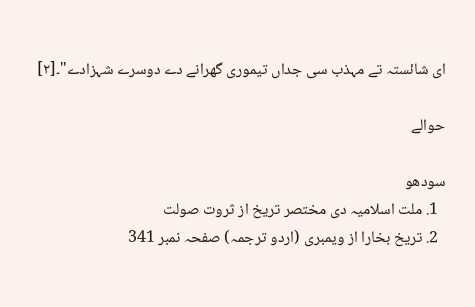ای شائستہ تے مہذب سی جداں تیموری گھرانے دے دوسرے شہزادے"۔[۲]

حوالے

سودھو
  1. ملت اسلامیہ دی مختصر تریخ از ثروت صولت
  2. تریخ بخارا از ویمبری (اردو ترجمہ) صفحہ نمبر 341